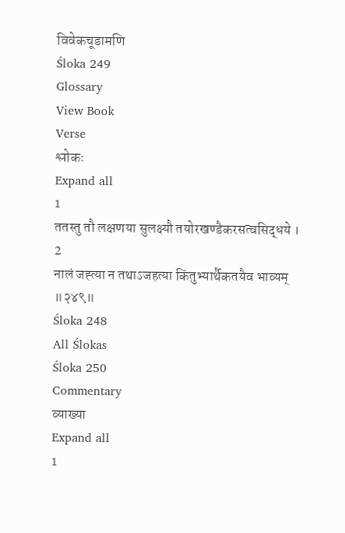विवेकचूडामणि
Śloka 249
Glossary
View Book
Verse
श्लोकः
Expand all
1
ततस्तु तौ लक्षणया सुलक्ष्यौ तयोरखण्डैकरसत्वसिद्धये ।
2
नालं जह्त्या न तथाऽजहत्या किंतुभ्यार्थैकतयैव भाव्यम् ॥२४९॥
Śloka 248
All Ślokas
Śloka 250
Commentary
व्याख्या
Expand all
1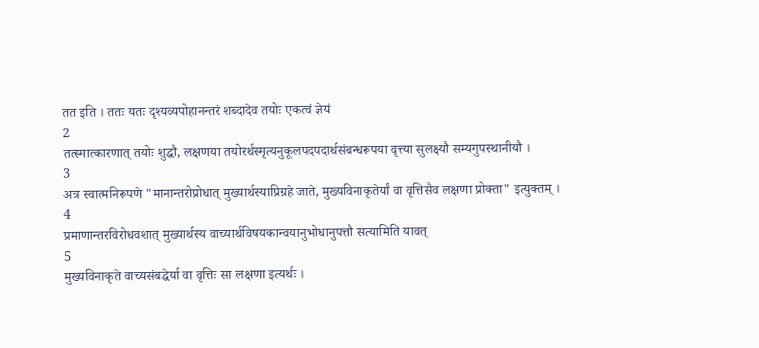तत इति । ततः यतः दृश्यव्यपोहानन्तरं शब्दादेव तयोः एकत्वं ज्ञेयं
2
तत्स्मात्कारणात् तयोः शुद्धौ, लक्षणया तयोरर्थस्मृत्यनुकूलपदपदार्थसंबन्धरूपया वृत्त्या सुलक्ष्यौ सम्यगुपस्थानीयौ ।
3
अत्र स्वात्मनिरूपणे "मानान्तरोप्रोधात् मुख्यार्थस्याप्रिग्रहे जाते, मुख्यविनाकृतेर्यां वा वृत्तिसैव लक्षणा प्रोक्ता" इत्युक्तम् ।
4
प्रमाणान्तरविरोधवशात् मुख्यार्थस्य वाच्यार्थविषयकान्वयानुभोधानुपत्तौ सत्यामिति यावत्
5
मुख्यविनाकृते वाच्यसंबद्धेर्या वा वृत्तिः सा लक्षणा इत्यर्थः ।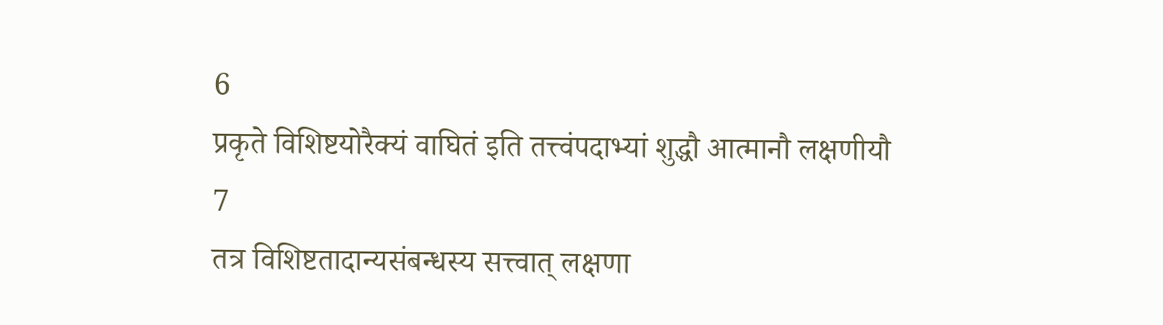6
प्रकृते विशिष्टयोरैक्यं वाघितं इति तत्त्वंपदाभ्यां शुद्धौ आत्मानौ लक्षणीयौ
7
तत्र विशिष्टतादान्यसंबन्धस्य सत्त्वात् लक्षणा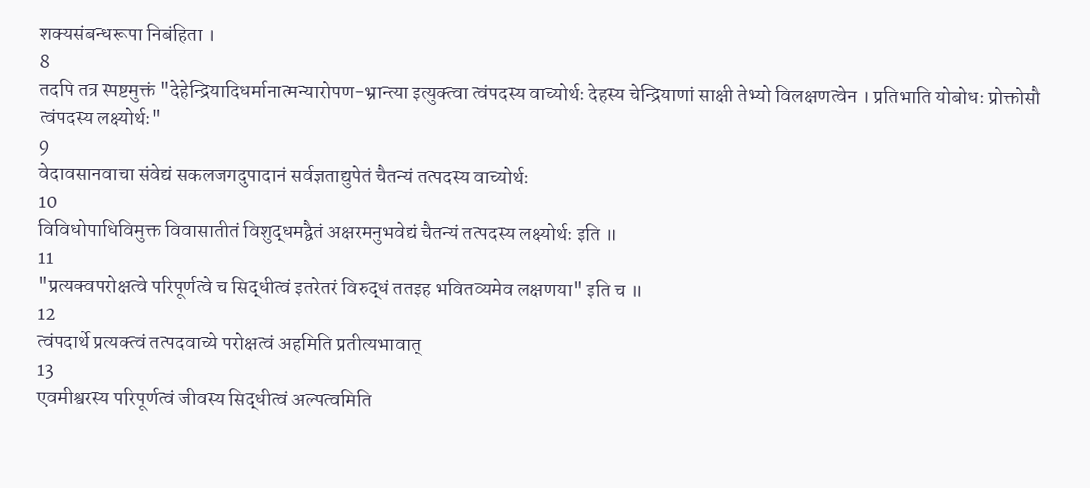शक्यसंबन्धरूपा निबंहिता ।
8
तदपि तत्र स्पष्टमुक्तं "देहेन्द्रियादिधर्मानात्मन्यारोपण-भ्रान्त्या इत्युक्त्वा त्वंपदस्य वाच्योर्थः देहस्य चेन्द्रियाणां साक्षी तेभ्यो विलक्षणत्वेन । प्रतिभाति योबोधः प्रोक्तोसौ त्वंपदस्य लक्ष्योर्थः"
9
वेदावसानवाचा संवेद्यं सकलजगदुपादानं सर्वज्ञताद्युपेतं चैतन्यं तत्पदस्य वाच्योर्थः
10
विविधोपाधिविमुक्त विवासातीतं विशुद्धमद्वैतं अक्षरमनुभवेद्यं चैतन्यं तत्पदस्य लक्ष्योर्थः इति ॥
11
"प्रत्यक्वपरोक्षत्वे परिपूर्णत्वे च सिद्धीत्वं इतरेतरं विरुद्धं ततइह भवितव्यमेव लक्षणया" इति च ॥
12
त्वंपदार्थे प्रत्यक्त्वं तत्पदवाच्ये परोक्षत्वं अहमिति प्रतीत्यभावात्
13
एवमीश्वरस्य परिपूर्णत्वं जीवस्य सिद्धीत्वं अल्पत्वमिति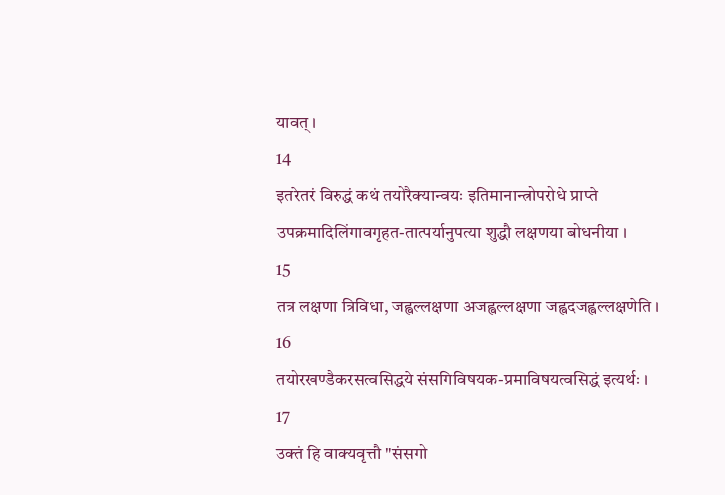यावत् ।
14
इतरेतरं विरुद्धं कथं तयोरैक्यान्वयः इतिमानान्त्रोपरोधे प्राप्ते उपक्रमादिलिंगावगृहत-तात्पर्यानुपत्या शुद्धौ लक्षणया बोधनीया ।
15
तत्र लक्षणा त्रिविधा, जह्वल्लक्षणा अजह्वल्लक्षणा जह्वदजह्वल्लक्षणेति ।
16
तयोरखण्डैकरसत्वसिद्धये संसगिविषयक-प्रमाविषयत्वसिद्धं इत्यर्थः ।
17
उक्तं हि वाक्यवृत्तौ "संसगो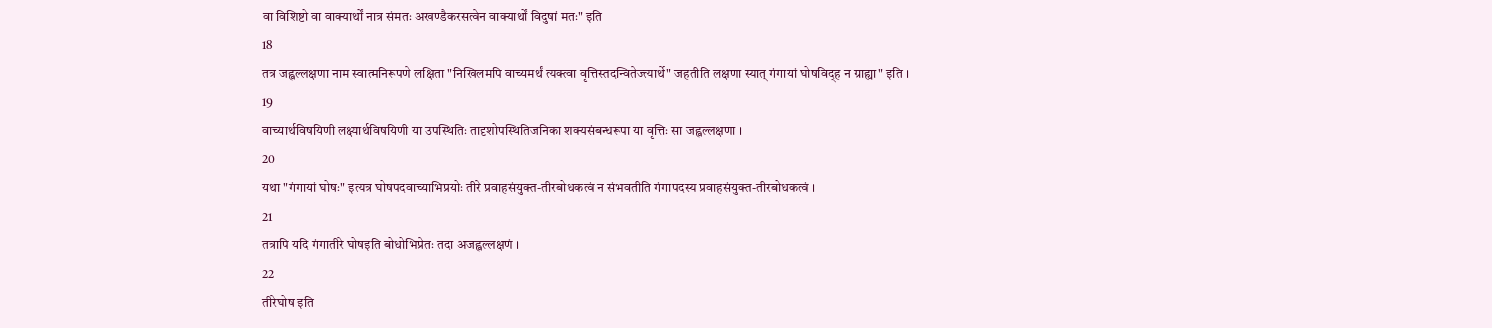वा विशिष्टो वा वाक्यार्थों नात्र संमतः अखण्डैकरसत्वेन वाक्यार्थों विदुषां मतः" इति
18
तत्र जह्वल्लक्षणा नाम स्वात्मनिरूपणे लक्षिता "निखिलमपि वाच्यमर्थं त्यक्त्वा वृत्तिस्तदन्वितेज्त्यार्थे" जहतीति लक्षणा स्यात् गंगायां घोषविद्ह न ग्राह्या" इति ।
19
वाच्यार्थविषयिणी लक्ष्यार्थविषयिणी या उपस्थितिः तादृशोपस्थितिजनिका शक्यसंबन्धरूपा या वृत्तिः सा जह्वल्लक्षणा ।
20
यथा "गंगायां घोषः" इत्यत्र घोषपदवाच्याभिप्रयोः तीरे प्रवाहसंयुक्त-तीरबोधकत्वं न संभवतीति गंगापदस्य प्रवाहसंयुक्त-तीरबोधकत्वं ।
21
तत्रापि यदि गंगातीरे घोषइति बोधोभिप्रेतः तदा अजह्वल्लक्षणं ।
22
तीरेघोष इति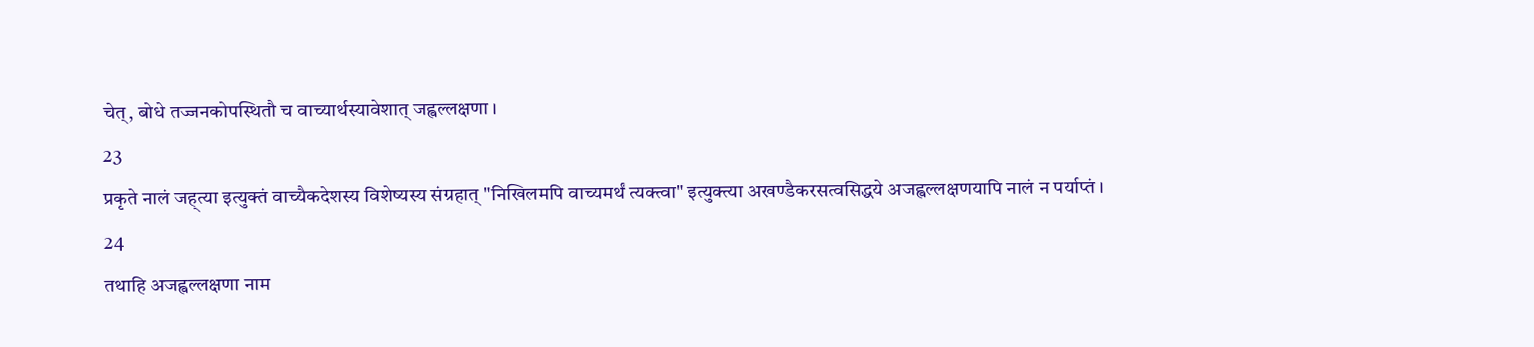चेत्, बोधे तज्जनकोपस्थितौ च वाच्यार्थस्यावेशात् जह्वल्लक्षणा ।
23
प्रकृते नालं जह्त्या इत्युक्तं वाच्यैकदेशस्य विशेष्यस्य संग्रहात् "निखिलमपि वाच्यमर्थं त्यक्त्वा" इत्युक्त्या अखण्डैकरसत्वसिद्धये अजह्वल्लक्षणयापि नालं न पर्याप्तं ।
24
तथाहि अजह्वल्लक्षणा नाम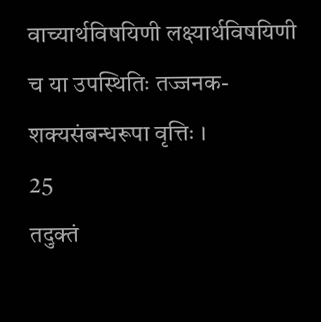वाच्यार्थविषयिणी लक्ष्यार्थविषयिणी च या उपस्थितिः तज्जनक-शक्यसंबन्धरूपा वृत्तिः ।
25
तदुक्तं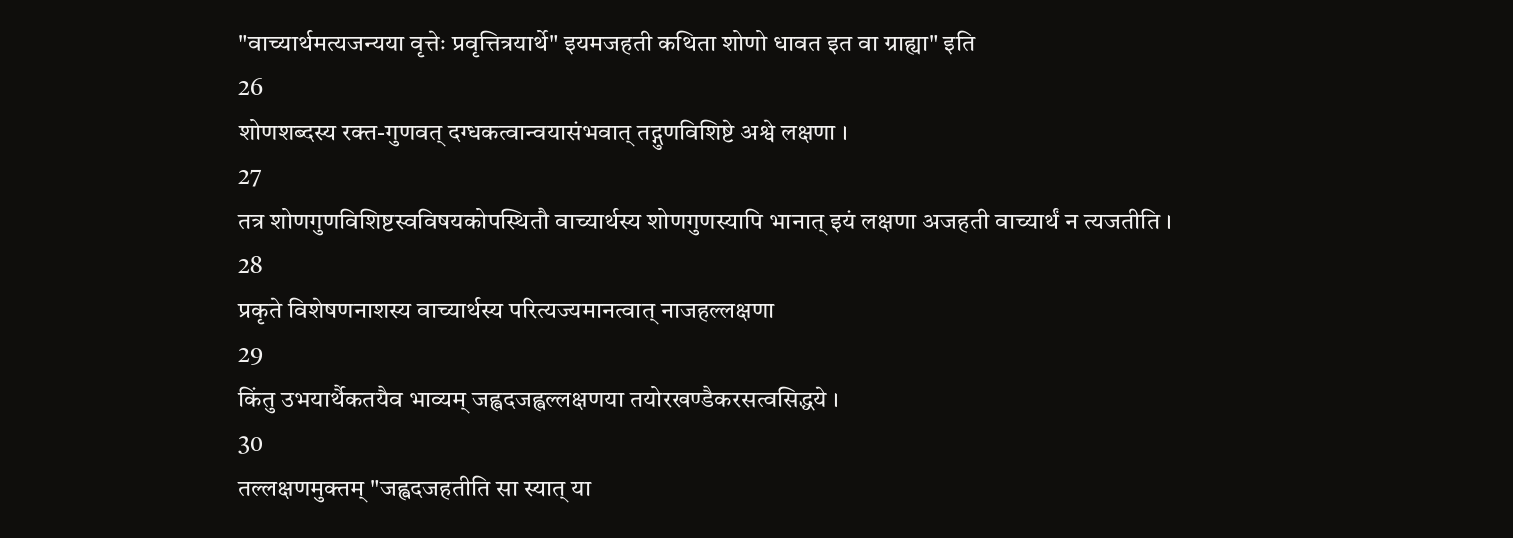"वाच्यार्थमत्यजन्यया वृत्तेः प्रवृत्तित्रयार्थे" इयमजहती कथिता शोणो धावत इत वा ग्राह्या" इति
26
शोणशब्दस्य रक्त-गुणवत् दग्धकत्वान्वयासंभवात् तद्गुणविशिष्टे अश्वे लक्षणा ।
27
तत्र शोणगुणविशिष्टस्वविषयकोपस्थितौ वाच्यार्थस्य शोणगुणस्यापि भानात् इयं लक्षणा अजहती वाच्यार्थं न त्यजतीति ।
28
प्रकृते विशेषणनाशस्य वाच्यार्थस्य परित्यज्यमानत्वात् नाजहल्लक्षणा
29
किंतु उभयार्थैकतयैव भाव्यम् जह्वदजह्वल्लक्षणया तयोरखण्डैकरसत्वसिद्धये ।
30
तल्लक्षणमुक्तम् "जह्वदजहतीति सा स्यात् या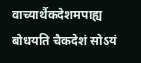वाच्यार्थैकदेशमपाह्य बोधयति चैकदेशं सोऽयं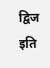द्विज इति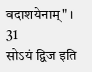वदाशयेनाम्" ।
31
सोऽयं द्विज इति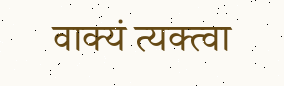वाक्यं त्यक्त्वा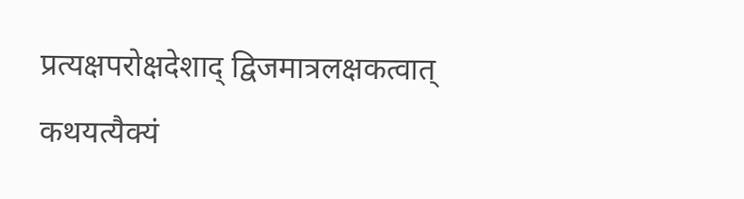प्रत्यक्षपरोक्षदेशाद् द्विजमात्रलक्षकत्वात् कथयत्यैक्यं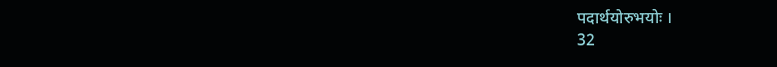पदार्थयोरुभयोः ।
32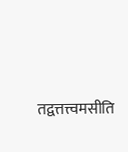तद्वत्तत्त्वमसीति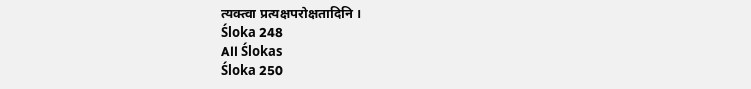त्यक्त्वा प्रत्यक्षपरोक्षतादिनि ।
Śloka 248
All Ślokas
Śloka 250